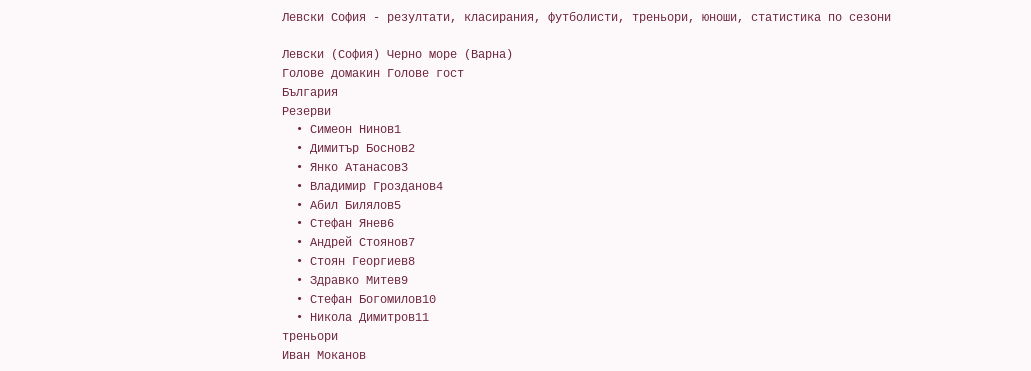Левски София - резултати, класирания, футболисти, треньори, юноши, статистика по сезони

Левски (София) Черно море (Варна)
Голове домакин Голове гост
България
Резерви
  • Симеон Нинов1
  • Димитър Боснов2
  • Янко Атанасов3
  • Владимир Грозданов4
  • Абил Билялов5
  • Стефан Янев6
  • Андрей Стоянов7
  • Стоян Георгиев8
  • Здравко Митев9
  • Стефан Богомилов10
  • Никола Димитров11
треньори
Иван Моканов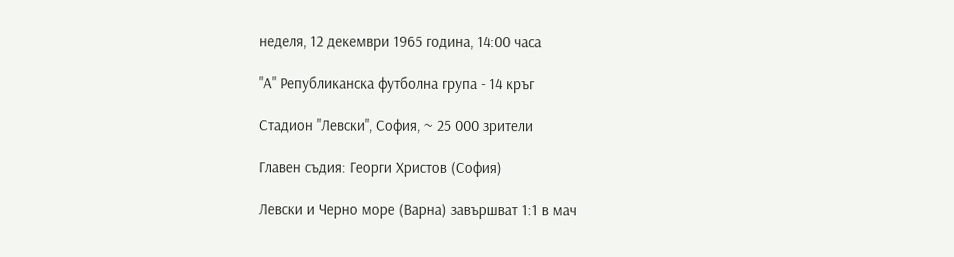неделя, 12 декември 1965 година, 14:00 часа

"А" Републиканска футболна група - 14 кръг

Стадион "Левски", София, ~ 25 000 зрители

Главен съдия: Георги Христов (София)

Левски и Черно море (Варна) завършват 1:1 в мач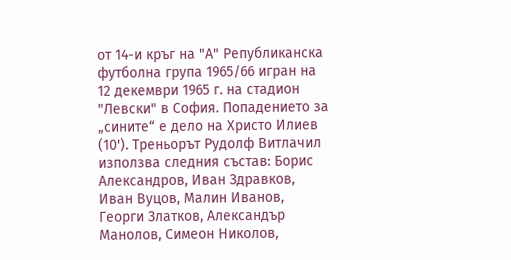от 14-и кръг на "А" Републиканска футболна група 1965/66 игран на 12 декември 1965 г. на стадион "Левски" в София. Попадението за „сините“ е дело на Христо Илиев (10'). Треньорът Рудолф Витлачил използва следния състав: Борис Александров, Иван Здравков, Иван Вуцов, Малин Иванов, Георги Златков, Александър Манолов, Симеон Николов,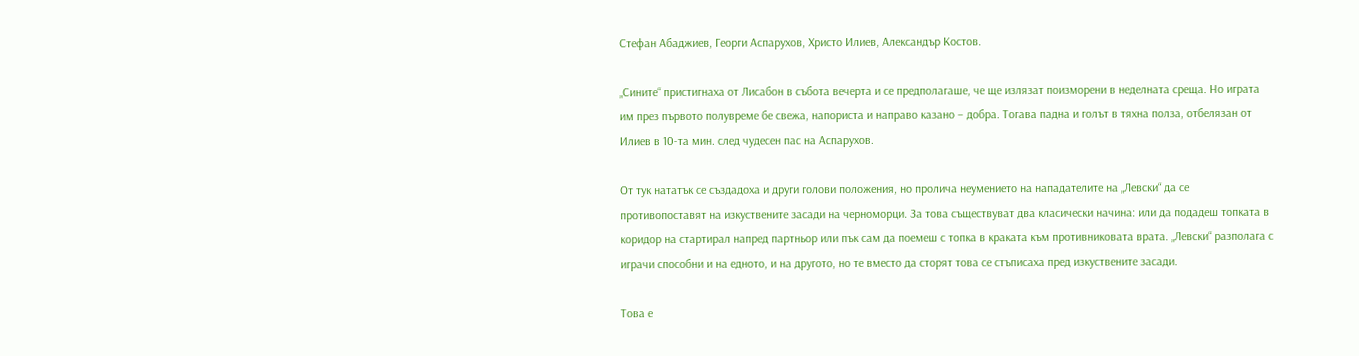Стефан Абаджиев, Георги Аспарухов, Христо Илиев, Александър Костов.

„Сините“ пристигнаха от Лисабон в събота вечерта и се предполагаше, че ще излязат поизморени в неделната среща. Но играта им през първото полувреме бе свежа, напориста и направо казано – добра. Тогава падна и голът в тяхна полза, отбелязан от Илиев в 10-та мин. след чудесен пас на Аспарухов.

От тук нататък се създадоха и други голови положения, но пролича неумението на нападателите на „Левски“ да се противопоставят на изкуствените засади на черноморци. За това съществуват два класически начина: или да подадеш топката в коридор на стартирал напред партньор или пък сам да поемеш с топка в краката към противниковата врата. „Левски“ разполага с играчи способни и на едното, и на другото, но те вместо да сторят това се стъписаха пред изкуствените засади.

Това е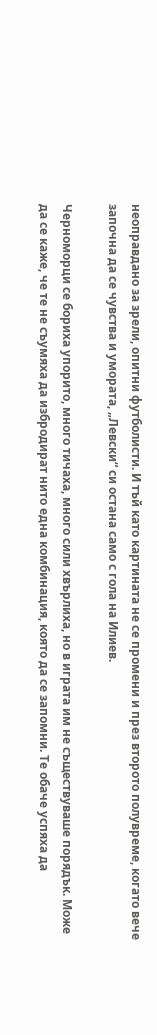неоправдано за зрели, опитни футболисти. И тъй като картината не се промени и през второто полувреме, когато вече започна да се чувства и умората, „Левски“ си остана само с гола на Илиев.

Черноморци се бориха упорито, много тичаха, много сили хвърлиха, но в играта им не съществуваше порядък. Може да се каже, че те не съумяха да избродират нито една комбинация, която да се запомни. Те обаче успяха да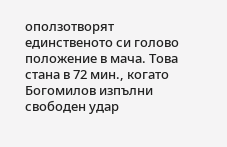оползотворят единственото си голово положение в мача. Това стана в 72 мин., когато Богомилов изпълни свободен удар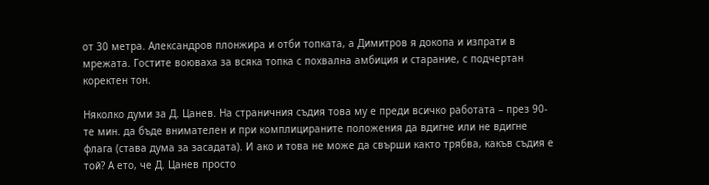от 30 метра. Александров плонжира и отби топката, а Димитров я докопа и изпрати в мрежата. Гостите воюваха за всяка топка с похвална амбиция и старание, с подчертан коректен тон.

Няколко думи за Д. Цанев. На страничния съдия това му е преди всичко работата – през 90-те мин. да бъде внимателен и при комплицираните положения да вдигне или не вдигне флага (става дума за засадата). И ако и това не може да свърши както трябва, какъв съдия е той? А ето, че Д. Цанев просто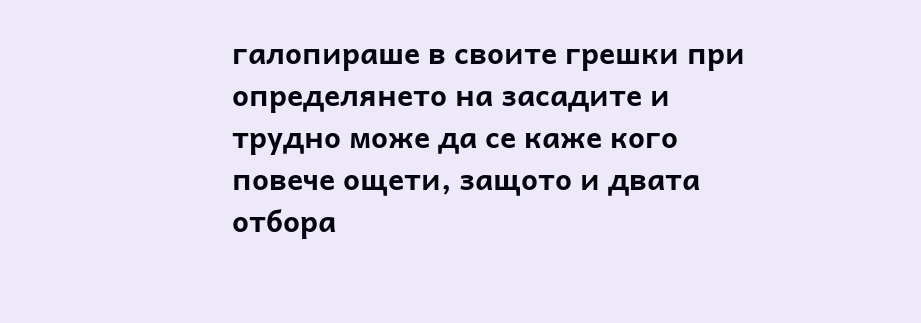галопираше в своите грешки при определянето на засадите и трудно може да се каже кого повече ощети, защото и двата отбора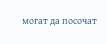могат да посочат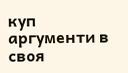куп аргументи в своя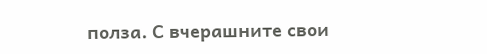полза. С вчерашните свои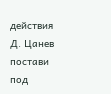действия Д. Цанев постави под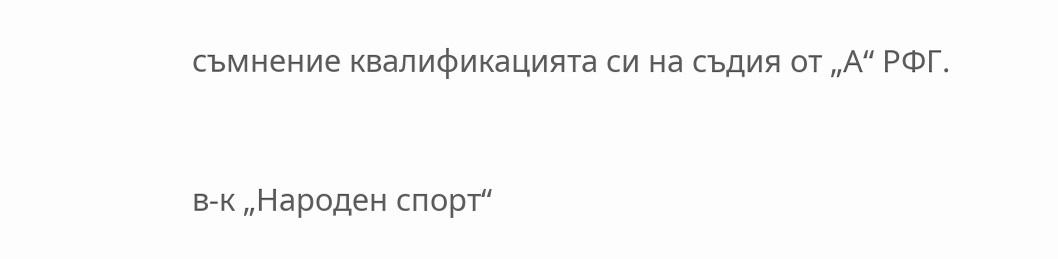съмнение квалификацията си на съдия от „А“ РФГ.


в-к „Народен спорт“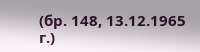(бр. 148, 13.12.1965 г.)